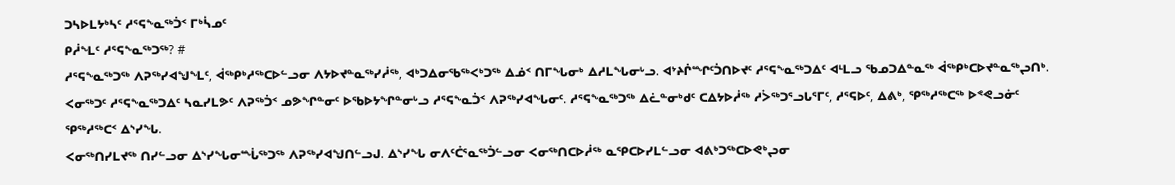ᑐᓴᐅᒪᔭᒃᓴᑦ ᓱᕐᕋᖕᓇᖅᑑᑉ ᒥᒃᓵᓄᑦ
ᑭᓲᖕᒪᑦ ᓱᕐᕋᖕᓇᖅᑐᖅ? #
ᓱᕐᕋᖕᓇᖅᑐᖅ ᐱᕈᖅᓯᐊᖑᖕᒪᑦ, ᐋᖅᑭᒃᓱᖅᑕᐅᓪᓗᓂ ᐱᔭᐅᔪᓐᓇᖅᓯᓲᖅ, ᐊᒃᑐᐃᓂᖃᖅᐸᒃᑐᖅ ᐃᓅᑉ ᑎᒥᖓᓂᒃ ᐃᓱᒪᖓᓂᒡᓗ. ᐊᔾᔨᒌᙱᑦᑑᑎᐅᔪᑦ ᓱᕐᕋᖕᓇᖅᑐᐃᑦ ᐊᒻᒪᓗ ᖃᓄᑐᐃᓐᓇᖅ ᐋᖅᑭᒃᑕᐅᔪᓐᓇᖅᖢᑎᒃ.
ᐸᓂᖅᑐᑦ ᓱᕐᕋᖕᓇᖅᑐᐃᑦ ᓴᓇᓯᒪᕗᑦ ᐱᕈᖅᑑᑉ ᓄᕗᖏᓐᓂᑦ ᐅᖃᐅᔭᖏᓐᓂᒡᓗ ᓱᕐᕋᖕᓇᑑᑉ ᐱᕈᖅᓯᐊᖓᓂᑦ. ᓱᕐᕋᖕᓇᖅᑐᖅ ᐃᓛᓐᓂᒃᑯᑦ ᑕᐃᔭᐅᓲᖅ ᓱᐴᖅᑐᕐᓗᒐᕐᒥᑦ, ᓱᕐᕋᐅᑦ, ᐃᕕᒃ, ᕿᖅᓱᖅᑕᖅ ᐅᕝᕙᓗᓃᑦ ᕿᖅᓱᖅᑕᑉ ᐃᔅᓯᖓ.
ᐸᓂᖅᑎᓯᒪᔪᖅ ᑎᓯᓪᓗᓂ ᐃᔅᓯᖓᓂᙶᖅᑐᖅ ᐱᕈᖅᓯᐊᖑᑎᓪᓗᒍ. ᐃᔅᓯᖓ ᓂᐱᑦᑖᕐᓇᖅᑑᓪᓗᓂ ᐸᓂᖅᑎᑕᐅᓲᖅ ᓇᕿᑕᐅᓯᒪᓪᓗᓂ ᐊᕕᒃᑐᖅᑕᐅᕙᒃᖢᓂ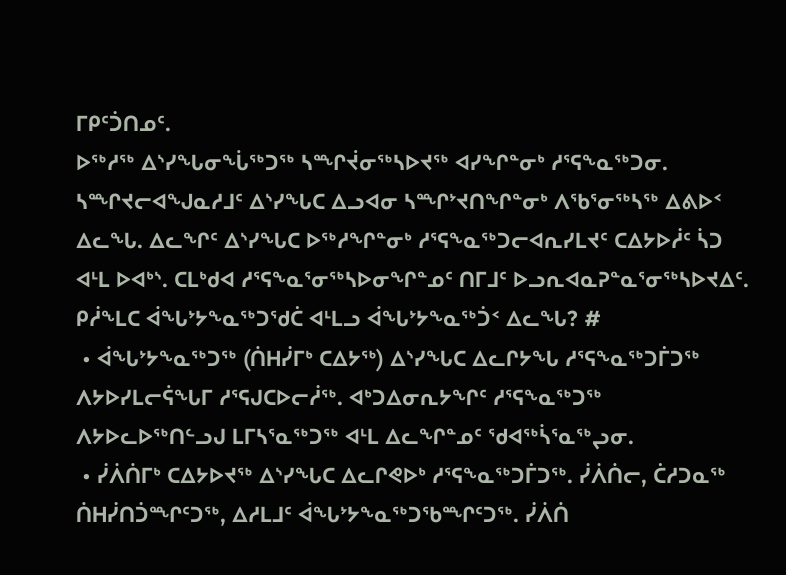ᒥᑭᑦᑑᑎᓄᑦ.
ᐅᖅᓱᖅ ᐃᔅᓯᖓᓂᖔᖅᑐᖅ ᓴᙱᔫᓂᖅᓴᐅᔪᖅ ᐊᓯᖏᓐᓂᒃ ᓱᕐᕋᖕᓇᖅᑐᓂ. ᓴᙱᔪᓕᐊᖑᓇᓱᒧᑦ ᐃᔅᓯᖓᑕ ᐃᓗᐊᓂ ᓴᙱᔾᔪᑎᖏᓐᓂᒃ ᐱᖃᕐᓂᖅᓴᖅ ᐃᕕᐅᑉ ᐃᓚᖓ. ᐃᓚᖏᑦ ᐃᔅᓯᖓᑕ ᐅᖅᓱᖏᓐᓂᒃ ᓱᕐᕋᖕᓇᖅᑐᓕᐊᕆᓯᒪᔪᑦ ᑕᐃᔭᐅᓲᑦ ᓵᑐ ᐊᒻᒪ ᐅᐊᒃᔅ. ᑕᒪᒃᑯᐊ ᓱᕐᕋᖕᓇᕐᓂᖅᓴᐅᓂᖏᓐᓄᑦ ᑎᒥᒧᑦ ᐅᓗᕆᐊᓇᕈᓐᓇᕐᓂᖅᓴᐅᔪᐃᑦ.
ᑭᓲᖕᒪᑕ ᐋᖓᔾᔭᖕᓇᖅᑐᖁᑖ ᐊᒻᒪᓗ ᐋᖓᔾᔭᖕᓇᖅᑑᑉ ᐃᓚᖓ? #
 • ᐋᖓᔾᔭᖕᓇᖅᑐᖅ (ᑏᕼᓰᒥᒃ ᑕᐃᔭᖅ) ᐃᔅᓯᖓᑕ ᐃᓚᒋᔭᖓ ᓱᕐᕋᖕᓇᖅᑐᒦᑐᖅ ᐱᔭᐅᓯᒪᓕᕌᖓᒥ ᓱᕐᕋᒍᑕᐅᓕᓲᖅ. ᐊᒃᑐᐃᓂᕆᔭᖏᑦ ᓱᕐᕋᖕᓇᖅᑐᖅ ᐱᔭᐅᓚᐅᖅᑎᓪᓗᒍ ᒪᒥᓴᕐᓇᖅᑐᖅ ᐊᒻᒪ ᐃᓚᖏᓐᓄᑦ ᖁᐊᖅᓵᕐᓇᖅᖢᓂ.
 • ᓰᐲᑏᒥᒃ ᑕᐃᔭᐅᔪᖅ ᐃᔅᓯᖓᑕ ᐃᓚᒋᕙᐅᒃ ᓱᕐᕋᖕᓇᖅᑐᒦᑐᖅ. ᓰᐲᑏᓕ, ᑖᓱᑐᓇᖅ ᑏᕼᓰᑎᑑᙱᑦᑐᖅ, ᐃᓱᒪᒧᑦ ᐋᖓᔾᔭᖕᓇᖅᑐᖃᙱᑦᑐᖅ. ᓰᐲᑏ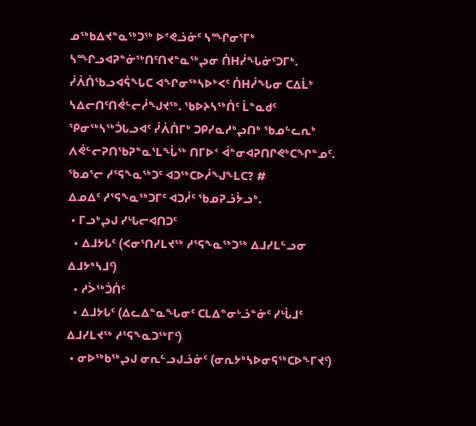ᓄᖅᑲᐃᔪᓐᓇᖅᑐᖅ ᐅᕝᕙᓘᓃᑦ ᓴᙱᓂᕐᒥᒃ ᓴᙱᓗᐊᕈᓐᓃᖅᑎᑦᑎᔪᓐᓇᖅᖢᓂ ᑏᕼᓰᖓᓃᑦᑐᒥᒃ. ᓰᐲᑏᖃᓗᐊᕌᖓᑕ ᐊᖏᓂᖅᓴᐅᒃᐸᑦ ᑏᕼᓰᖓᓂ ᑕᐃᒫᒃ ᓴᐃᓕᑎᑦᑎᕚᓪᓕᓲᖑᔪᖅ. ᖃᐅᔨᓴᖅᑏᑦ ᒫᓐᓇᑯᑦ ᕿᓂᖅᓴᖅᑑᒐᓗᐊᑦ ᓰᐲᑏᒥᒃ ᑐᑭᓯᓇᓱᒃᖢᑎᒃ ᖃᓄᓪᓚᕆᒃ ᐱᕚᓪᓕᕈᑎᖃᕈᓐᓇᕐᒪᖔᖅ ᑎᒥᐅᑉ ᐋᓐᓂᐊᕈᑎᒋᕙᒃᑕᖏᓐᓄᑦ.
ᖃᓄᕐᓕ ᓱᕐᕋᖕᓇᖅᑐᑦ ᐊᑐᖅᑕᐅᓲᖑᖕᒪᑕ? #
ᐃᓄᐃᑦ ᓱᕐᕋᖕᓇᖅᑐᒥᑦ ᐊᑐᓲᑦ ᖃᓄᕈᓘᔮᓗᒃ.
 • ᒥᓗᒃᖢᒍ ᓯᒡᒐᓕᐊᑎᑐᑦ
  • ᐃᒧᔭᒐᑦ (ᐸᓂᕐᑎᓯᒪᔪᖅ ᓱᕐᕋᖕᓇᖅᑐᖅ ᐃᒧᓯᒪᓪᓗᓂ ᐃᒧᔭᒃᓴᒧᑦ)
  • ᓱᐴᖅᑑᑏᑦ
  • ᐃᒧᔭᒐᑦ (ᐃᓚᐃᓐᓇᖓᓂᑦ ᑕᒪᐃᓐᓂᒡᓘᓐᓃᑦ ᓯᒡᒑᒧᑦ ᐃᒧᓯᒪᔪᖅ ᓱᕐᕋᖕᓇᑐᖅᒥᑦ)
 • ᓂᐅᖅᑲᖅᖢᒍ ᓂᕆᓪᓗᒍᓘᓃᑦ (ᓂᕆᔭᒃᓴᐅᓂᕋᖅᑕᐅᖕᒥᔪᑦ)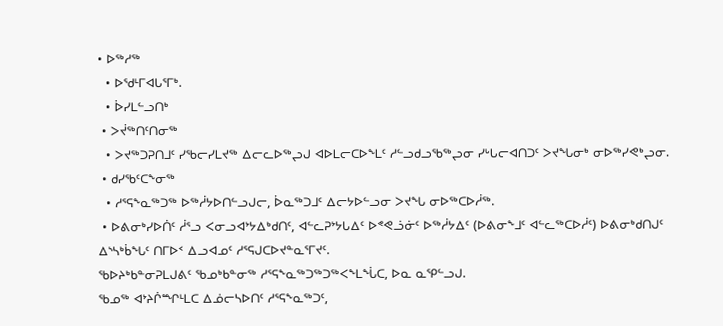• ᐅᖅᓱᖅ
  • ᐅᖁᒻᒥᐊᒐᕐᒥᒃ.
  • ᐆᓯᒪᓪᓗᑎᒃ
 • ᐳᔫᖅᑎᑦᑎᓂᖅ
  • ᐳᔪᖅᑐᕈᑎᒧᑦ ᓯᖃᓕᓯᒪᔪᖅ ᐃᓕᓚᐅᖅᖢᒍ ᐊᐅᒪᓕᑕᐅᖕᒪᑦ ᓱᓪᓗᑯᓗᖃᖅᖢᓂ ᓯᒡᒐᓕᐊᑎᑐᑦ ᐳᔪᖓᓂᒃ ᓂᐅᖅᓯᕙᒃᖢᓂ.
 • ᑯᓯᖃᑦᑕᖕᓂᖅ
  • ᓱᕐᕋᖕᓇᖅᑐᖅ ᐅᖅᓲᔭᐅᑎᓪᓗᒍᓕ, ᐆᓇᖅᑐᒧᑦ ᐃᓕᔭᐅᓪᓗᓂ ᐳᔪᖓ ᓂᐅᖅᑕᐅᓲᖅ.
 • ᐅᕕᓂᒃᓯᐅᑏᑦ ᓲᕐᓗ ᐸᓂᓗᐊᔾᔭᐃᒃᑯᑎᑦ, ᐊᓪᓚᕈᔾᔭᒐᐃᑦ ᐅᕝᕙᓘᓃᑦ ᐅᖅᓲᔭᐃᑦ (ᐅᕕᓂᖕᒧᑦ ᐊᓪᓚᖅᑕᐅᓲᑦ) ᐅᕕᓂᒃᑯᑎᒍᑦ ᐃᔅᓴᒃᑳᖓᑦ ᑎᒥᐅᑉ ᐃᓗᐊᓄᑦ ᓱᕐᕋᒍᑕᐅᔪᓐᓇᕐᒥᔪᑦ.
ᖃᐅᔨᒃᑲᓐᓂᕈᒪᒍᕕᑦ ᖃᓄᒃᑲᓐᓂᖅ ᓱᕐᕋᖕᓇᖅᑐᖅᑐᖅᐸᖕᒪᖔᑕ, ᐅᓇ ᓇᕿᓪᓗᒍ.
ᖃᓄᖅ ᐊᔾᔨᒌᙱᒻᒪᑕ ᐃᓅᓕᓴᐅᑎᑦ ᓱᕐᕋᖕᓇᖅᑐᑦ,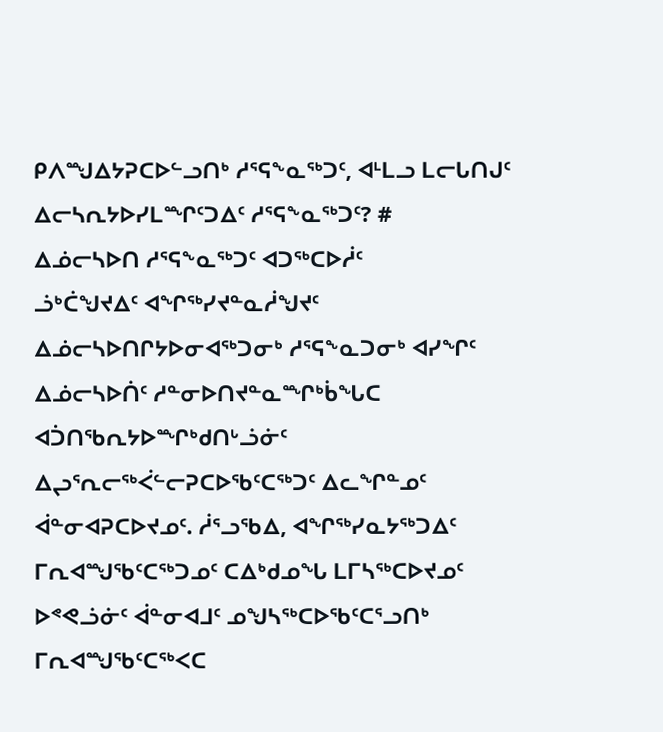ᑭᐱᙳᐃᔭᕈᑕᐅᓪᓗᑎᒃ ᓱᕐᕋᖕᓇᖅᑐᑦ, ᐊᒻᒪᓗ ᒪᓕᒐᑎᒍᑦ ᐃᓕᓴᕆᔭᐅᓯᒪᙱᑦᑐᐃᑦ ᓱᕐᕋᖕᓇᖅᑐᑦ? #
ᐃᓅᓕᓴᐅᑎ ᓱᕐᕋᖕᓇᖅᑐᑦ ᐊᑐᖅᑕᐅᓲᑦ
ᓘᒃᑖᖑᔪᐃᑦ ᐊᖏᖅᓯᔪᓐᓇᓲᖑᔪᑦ ᐃᓅᓕᓴᐅᑎᒋᔭᐅᓂᐊᖅᑐᓂᒃ ᓱᕐᕋᖕᓇᑐᓂᒃ ᐊᓯᖏᑦ ᐃᓅᓕᓴᐅᑏᑦ ᓱᓐᓂᐅᑎᔪᓐᓇᙱᒃᑳᖓᑕ ᐊᑑᑎᖃᕆᔭᐅᙱᒃᑯᑎᒡᓘᓃᑦ ᐃᖢᕐᕆᓕᖅᐹᓪᓕᕈᑕᐅᖃᑦᑕᖅᑐᑦ ᐃᓚᖏᓐᓄᑦ ᐋᓐᓂᐊᕈᑕᐅᔪᓄᑦ. ᓲᕐᓗᖃᐃ, ᐊᖏᖅᓯᓇᔭᖅᑐᐃᑦ ᒥᕆᐊᙳᖃᑦᑕᖅᑐᓄᑦ ᑕᐃᒃᑯᓄᖓ ᒪᒥᓴᖅᑕᐅᔪᓄᑦ ᐅᕝᕙᓘᓃᑦ ᐋᓐᓂᐊᒧᑦ ᓄᖑᓴᖅᑕᐅᖃᑦᑕᕐᓗᑎᒃ ᒥᕆᐊᙳᖃᑦᑕᖅᐸᑕ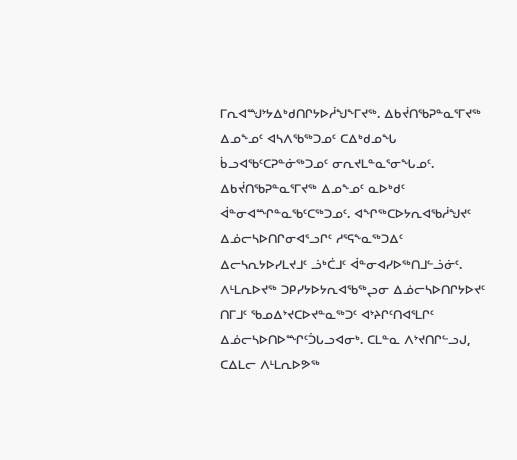ᒥᕆᐊᙳᔾᔭᐃᒃᑯᑎᒋᔭᐅᓲᖑᖕᒥᔪᖅ. ᐃᑲᔫᑎᖃᕈᓐᓇᕐᒥᔪᖅ ᐃᓄᖕᓄᑦ ᐊᓴᐱᖃᖅᑐᓄᑦ ᑕᐃᒃᑯᓄᖓ ᑳᓗᐊᖃᑦᑕᕈᓐᓃᖅᑐᓄᑦ ᓂᕆᔪᒪᓐᓇᕐᓂᖓᓄᑦ. ᐃᑲᔫᑎᖃᕈᓐᓇᕐᒥᔪᖅ ᐃᓄᖕᓄᑦ ᓇᐅᒃᑯᑦ ᐋᓐᓂᐊᙱᓐᓇᖃᑦᑕᖅᑐᓄᑦ. ᐊᖏᖅᑕᐅᔭᕆᐊᖃᓲᖑᔪᑦ ᐃᓅᓕᓴᐅᑎᒋᓂᐊᕐᓗᒋᑦ ᓱᕐᕋᖕᓇᖅᑐᐃᑦ ᐃᓕᓴᕆᔭᐅᓯᒪᔪᒧᑦ ᓘᒃᑖᒧᑦ ᐋᓐᓂᐊᓯᐅᖅᑎᒧᓪᓘᓃᑦ. ᐱᒻᒪᕆᐅᔪᖅ ᑐᑭᓯᔭᐅᔭᕆᐊᖃᖅᖢᓂ ᐃᓅᓕᓴᐅᑎᒋᔭᐅᔪᑦ ᑎᒥᒧᑦ ᖃᓄᐃᔾᔪᑕᐅᔪᓐᓇᖅᑐᑦ ᐊᔾᔨᒋᑦᑎᐊᕐᒪᒋᑦ ᐃᓅᓕᓴᐅᑎᐅᙱᑦᑑᒐᓗᐊᓂᒃ. ᑕᒪᓐᓇ ᐱᔾᔪᑎᒋᓪᓗᒍ, ᑕᐃᒪᓕ ᐱᒻᒪᕆᐅᕗᖅ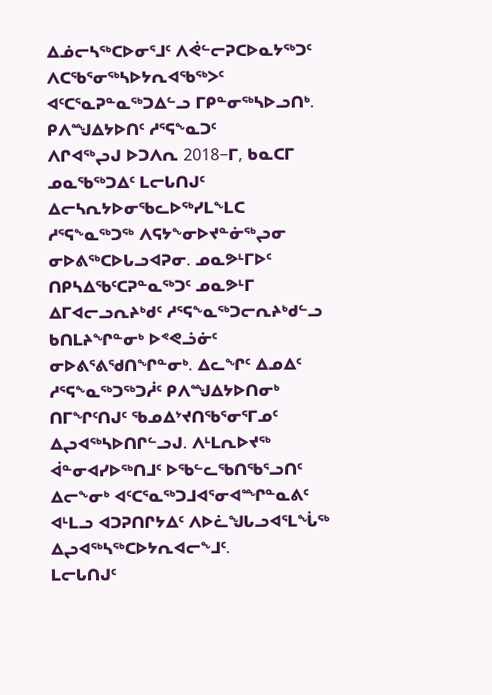ᐃᓅᓕᓴᖅᑕᐅᓂᕐᒧᑦ ᐱᕚᓪᓕᕈᑕᐅᓇᔭᖅᑐᑦ ᐱᑕᖃᕐᓂᖅᓴᐅᔭᕆᐊᖃᖅᐳᑦ ᐊᑦᑕᕐᓇᕈᓐᓇᖅᑐᐃᓪᓗ ᒥᑭᓐᓂᖅᓴᐅᓗᑎᒃ.
ᑭᐱᙳᐃᔭᐅᑎᑦ ᓱᕐᕋᖕᓇᑐᑦ
ᐱᒋᐊᖅᖢᒍ ᐅᑐᐱᕆ 2018−ᒥ, ᑲᓇᑕᒥ ᓄᓇᖃᖅᑐᐃᑦ ᒪᓕᒐᑎᒍᑦ ᐃᓕᓴᕆᔭᐅᓂᖃᓚᐅᖅᓯᒪᖕᒪᑕ ᓱᕐᕋᖕᓇᖅᑐᖅ ᐱᕋᔭᖕᓂᐅᔪᓐᓃᖅᖢᓂ ᓂᐅᕕᖅᑕᐅᒐᓗᐊᕈᓂ. ᓄᓇᕗᒻᒥᐅᑦ ᑎᑭᓴᐃᖃᑦᑕᕈᓐᓇᖅᑐᑦ ᓄᓇᕗᒻᒥ ᐃᒥᐊᓕᓗᕆᔨᒃᑯᑦ ᓱᕐᕋᖕᓇᖅᑐᓕᕆᔨᒃᑯᓪᓗ ᑲᑎᒪᔨᖏᓐᓂᒃ ᐅᕝᕙᓘᓃᑦ ᓂᐅᕕᕐᕕᖁᑎᖏᓐᓂᒃ. ᐃᓚᖏᑦ ᐃᓄᐃᑦ ᓱᕐᕋᖕᓇᖅᑐᖅᑐᓲᑦ ᑭᐱᙳᐃᔭᐅᑎᓂᒃ ᑎᒥᖏᑦᑎᒍᑦ ᖃᓄᐃᔾᔪᑎᖃᕐᓂᕐᒥᓄᑦ ᐃᖢᐊᖅᓴᐅᑎᒋᓪᓗᒍ. ᐱᒻᒪᕆᐅᔪᖅ ᐋᓐᓂᐊᓯᐅᖅᑎᒧᑦ ᐅᖃᓪᓚᖃᑎᖃᕐᓗᑎᑦ ᐃᓕᖕᓂᒃ ᐊᑦᑕᕐᓇᖅᑐᒧᐊᕐᓂᐊᙱᓐᓇᕕᑦ ᐊᒻᒪᓗ ᐊᑐᕈᑎᒋᔭᐃᑦ ᐱᐅᓛᖑᒐᓗᐊᕐᒪᖔᖅ ᐃᖢᐊᖅᓴᖅᑕᐅᔭᕆᐊᓕᖕᒧᑦ.
ᒪᓕᒐᑎᒍᑦ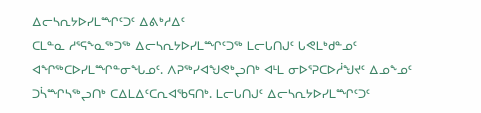ᐃᓕᓴᕆᔭᐅᓯᒪᙱᑦᑐᑦ ᐃᕕᒃᓱᐃᑦ
ᑕᒪᓐᓇ ᓱᕐᕋᖕᓇᖅᑐᖅ ᐃᓕᓴᕆᔭᐅᓯᒪᙱᑦᑐᖅ ᒪᓕᒐᑎᒍᑦ ᒐᕙᒪᒃᑯᓐᓄᑦ ᐊᖏᖅᑕᐅᓯᒪᙱᓐᓂᖓᓄᑦ. ᐱᕈᖅᓯᐊᖑᕙᒃᖢᑎᒃ ᐊᒻᒪ ᓂᐅᕐᕈᑕᐅᓲᖑᔪᑦ ᐃᓄᖕᓄᑦ ᑐᓵᙱᓴᖅᖢᑎᒃ ᑕᐃᒪᐃᑦᑕᕆᐊᖃᕋᑎᒃ. ᒪᓕᒐᑎᒍᑦ ᐃᓕᓴᕆᔭᐅᓯᒪᙱᑦᑐᑦ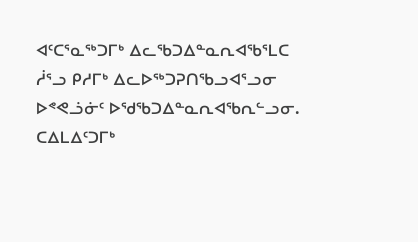ᐊᑦᑕᕐᓇᖅᑐᒥᒃ ᐃᓚᖃᑐᐃᓐᓇᕆᐊᖃᕐᒪᑕ ᓲᕐᓗ ᑭᓱᒥᒃ ᐃᓚᐅᖅᑐᕈᑎᖃᓗᐊᕐᓗᓂ ᐅᕝᕙᓘᓃᑦ ᐅᖁᖃᑐᐃᓐᓇᕆᐊᖃᕆᓪᓗᓂ. ᑕᐃᒪᐃᑦᑐᒥᒃ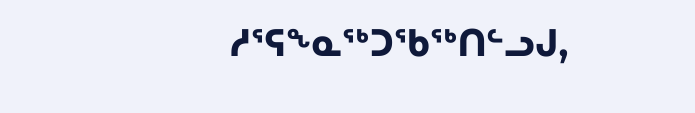ᓱᕐᕋᖕᓇᖅᑐᖃᖅᑎᓪᓗᒍ,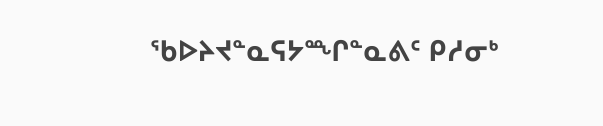ᖃᐅᔨᔪᓐᓇᕋᔭᙱᓐᓇᕕᑦ ᑭᓱᓂᒃ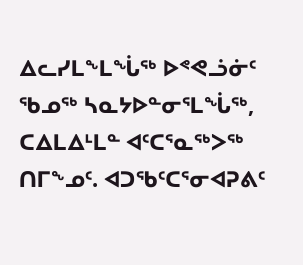ᐃᓚᓯᒪᖕᒪᖔᖅ ᐅᕝᕙᓘᓃᑦ ᖃᓄᖅ ᓴᓇᔭᐅᓐᓂᕐᒪᖔᖅ, ᑕᐃᒪᐃᒻᒪᓐ ᐊᑦᑕᕐᓇᖅᐳᖅ ᑎᒥᖕᓄᑦ. ᐊᑐᖃᑦᑕᕐᓂᐊᕈᕕᑦ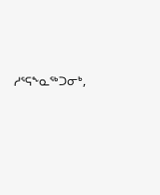ᓱᕐᕋᖕᓇᖅᑐᓂᒃ,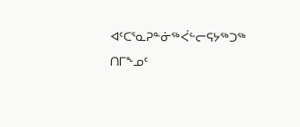ᐊᑦᑕᕐᓇᕈᓐᓃᖅᐹᓪᓕᕋᔭᖅᑐᖅ ᑎᒥᖕᓄᑦ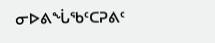ᓂᐅᕕᖔᖃᑦᑕᕈᕕᑦ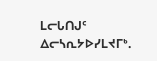ᒪᓕᒐᑎᒍᑦ ᐃᓕᓴᕆᔭᐅᓯᒪᔪᒥᒃ.